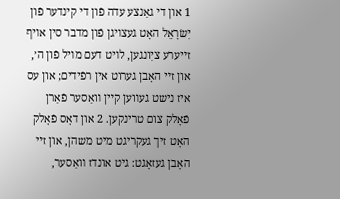1 און די גאַנצע עדה פֿון די קינדער פֿון יִשׂרָאֵל האָט געצױגן פֿון מדבר סין אױף זײערע ציִונגען, לױט דעם מױל פֿון ה׳, און זײ האָבן גערוט אין רפֿידים; און עס איז נישט געװען קײן װאַסער פֿאַרן פֿאָלק צום טרינקען. 2 און דאָס פֿאָלק האָט זיך געקריגט מיט משהן, און זײ האָבן געזאָגט: גיט אונדז װאַסער,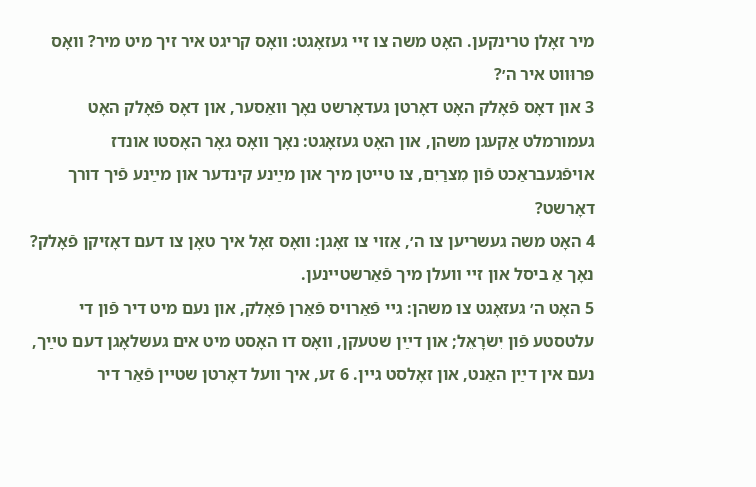מיר זאָלן טרינקען. האָט משה צו זײ געזאָגט: װאָס קריגט איר זיך מיט מיר? װאָס פּרוּװט איר ה׳?
3 און דאָס פֿאָלק האָט דאָרטן געדאָרשט נאָך װאַסער, און דאָס פֿאָלק האָט געמורמלט אַקעגן משהן, און האָט געזאָגט: נאָך װאָס גאָר האָסטו אונדז אױפֿגעבראַכט פֿון מִצרַיִם, צו טײטן מיך און מײַנע קינדער און מײַנע פֿיך דורך דאָרשט?
4 האָט משה געשריען צו ה׳, אַזױ צו זאָגן: װאָס זאָל איך טאָן צו דעם דאָזיקן פֿאָלק? נאָך אַ ביסל און זײ װעלן מיך פֿאַרשטײנען.
5 האָט ה׳ געזאָגט צו משהן: גײ פֿאַרױס פֿאַרן פֿאָלק, און נעם מיט דיר פֿון די עלטסטע פֿון יִשׂרָאֵל; און דײַן שטעקן, װאָס דו האָסט מיט אים געשלאָגן דעם טײַך, נעם אין דײַן האַנט, און זאָלסט גײן. 6 זע, איך װעל דאָרטן שטײן פֿאַר דיר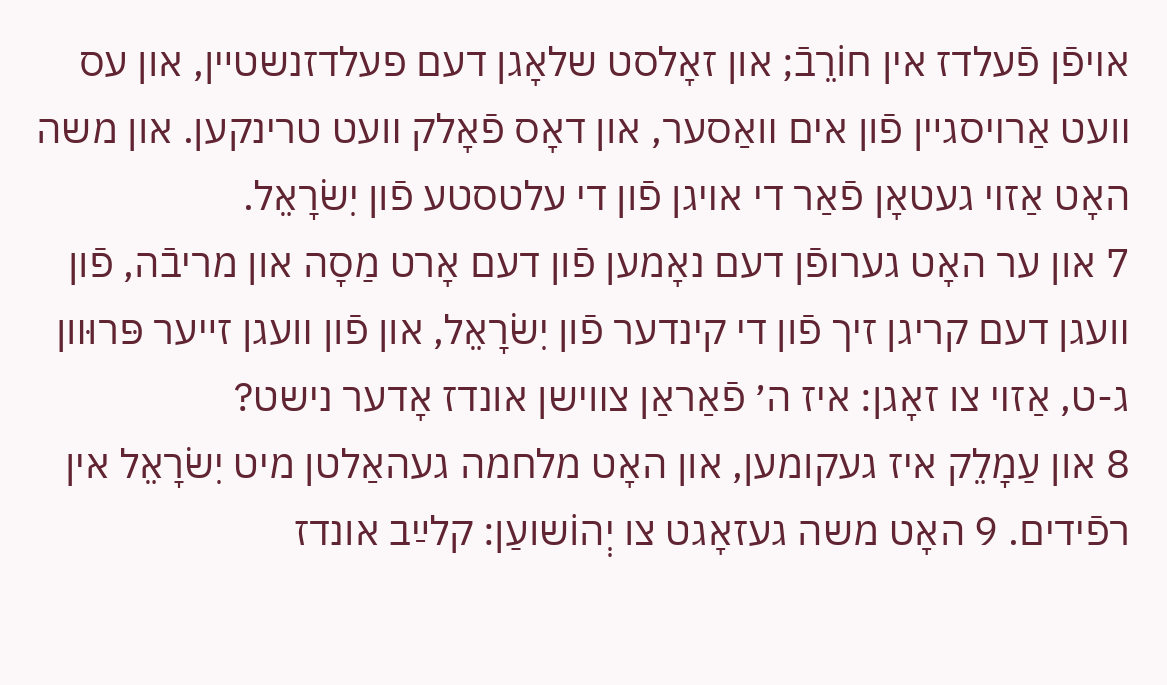אױפֿן פֿעלדז אין חוֹרֵבֿ; און זאָלסט שלאָגן דעם פעלדזנשטײן, און עס װעט אַרױסגײן פֿון אים װאַסער, און דאָס פֿאָלק װעט טרינקען. און משה האָט אַזױ געטאָן פֿאַר די אױגן פֿון די עלטסטע פֿון יִשׂרָאֵל.
7 און ער האָט גערופֿן דעם נאָמען פֿון דעם אָרט מַסָה און מריבֿה, פֿון װעגן דעם קריגן זיך פֿון די קינדער פֿון יִשׂרָאֵל, און פֿון װעגן זײער פּרוּװן ג-ט, אַזױ צו זאָגן: איז ה׳ פֿאַראַן צװישן אונדז אָדער נישט?
8 און עַמָלֵק איז געקומען, און האָט מלחמה געהאַלטן מיט יִשׂרָאֵל אין רפֿידים. 9 האָט משה געזאָגט צו יְהוֹשועַן: קלײַב אונדז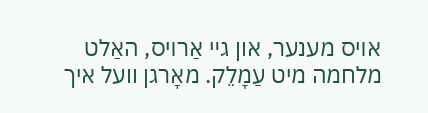אױס מענער, און גײ אַרױס, האַלט מלחמה מיט עַמָלֵק. מאָרגן װעל איך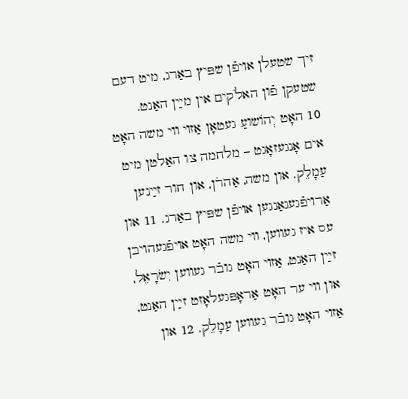זיך שטעלן אױפֿן שפּיץ באַרג, מיט דעם שטעקן פֿון האלֹקים אין מײַן האַנט.
10 האָט יְהוֹשועַ געטאָן אַזױ װי משה האָט אים אָנגעזאָגט – מלחמה צו האַלטן מיט עַמָלֵק. און משה, אַהרֹן, און חור זײַנען אַרױפֿגעגאַנגען אױפֿן שפּיץ באַרג. 11 און עס איז געװען, װי משה האָט אױפֿגעהױבן זײַן האַנט, אַזױ האָט גובֿר געװען יִשׂרָאֵל, און װי ער האָט אַראָפּגעלאָזט זײַן האַנט, אַזױ האָט גובֿר געװען עַמָלֵק. 12 און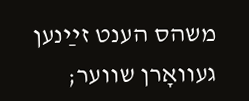משהס הענט זײַנען געװאָרן שװער;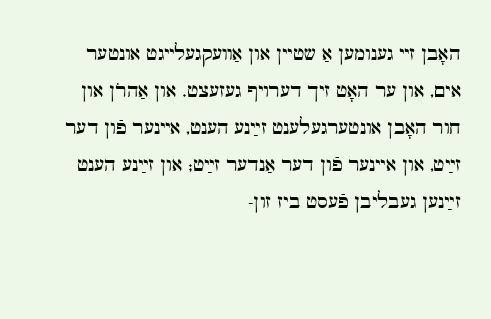האָבן זײ גענומען אַ שטײן און אַװעקגעלײגט אונטער אים, און ער האָט זיך דערױף געזעצט. און אַהרֹן און חור האָבן אונטערגעלענט זײַנע הענט, אײנער פֿון דער זײַט, און אײנער פֿון דער אַנדער זײַט; און זײַנע הענט זײַנען געבליבן פֿעסט ביז זון-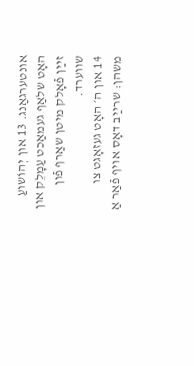אונטערגאַנג. 13 און יְהוֹשועַ האָט שלאַף געמאַכט עַמָלֵק און זײַן פֿאָלק מיטן שאַרף פֿון שװערד.
14 און ה׳ האָט געזאָגט צו משהן: שרײַב דאָס אױף פֿאַר אַ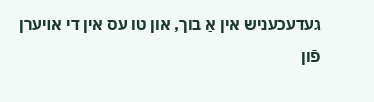געדעכעניש אין אַ בוך, און טו עס אין די אױערן פֿון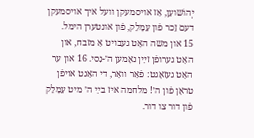יְהוֹשועַן, אַז אױסמעקן װעל איך אױסמעקן דעם זֵכר פֿון עַמָלֵק, פֿון אונטערן הימל.
15 און משה האָט געבױט אַ מזבח, און האָט גערופֿן זײַן נאָמען ה׳-נִסי. 16 און ער האָט געזאָגט: פֿאַר װאָר, די האַנט אױפֿן טראָן פֿון ה׳! מלחמה איז בײַ ה׳ מיט עַמָלֵק פֿון דור צו דור.